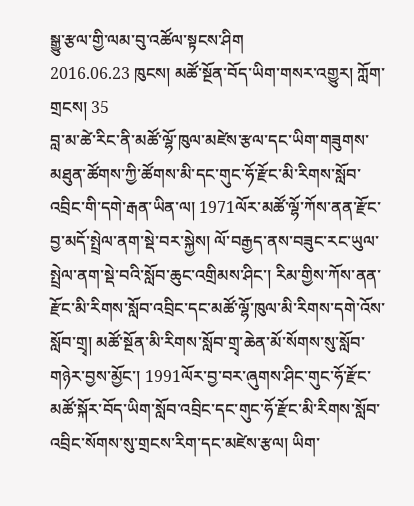སྒྱུ་རྩལ་གྱི་ལམ་བུ་འཚོལ་སྟངས་ཤིག
2016.06.23 ཁུངས། མཚོ་སྔོན་བོད་ཡིག་གསར་འགྱུར། ཀློག་གྲངས། 35
བླ་མ་ཚེ་རིང་ནི་མཚོ་ལྷོ་ཁུལ་མཛེས་རྩལ་དང་ཡིག་གཟུགས་མཐུན་ཚོགས་ཀྱི་ཚོགས་མི་དང་གུང་ཧོ་རྫོང་མི་རིགས་སློབ་འབྲིང་གི་དགེ་རྒན་ཡིན་ལ། 1971ལོར་མཚོ་ལྷོ་ཀོས་ནན་རྫོང་བྱ་མདོ་སྤྲེལ་ནག་སྡེ་བར་སྐྱེས། ལོ་བརྒྱད་ནས་བཟུང་རང་ཡུལ་སྤྲེལ་ནག་སྡེ་བའི་སློབ་ཆུང་འགྲིམས་ཤིང་། རིམ་གྱིས་ཀོས་ནན་རྫོང་མི་རིགས་སློབ་འབྲིང་དང་མཚོ་ལྷོ་ཁུལ་མི་རིགས་དགེ་འོས་སློབ་གྲྭ། མཚོ་སྔོན་མི་རིགས་སློབ་གྲྭ་ཆེན་མོ་སོགས་སུ་སློབ་གཉེར་བྱས་མྱོང་། 1991ལོར་བྱ་བར་ཞུགས་ཤིང་གུང་ཧོ་རྫོང་མཚོ་སྐོར་བོད་ཡིག་སློབ་འབྲིང་དང་གུང་ཧོ་རྫོང་མི་རིགས་སློབ་འབྲིང་སོགས་སུ་གྲངས་རིག་དང་མཛེས་རྩལ། ཡིག་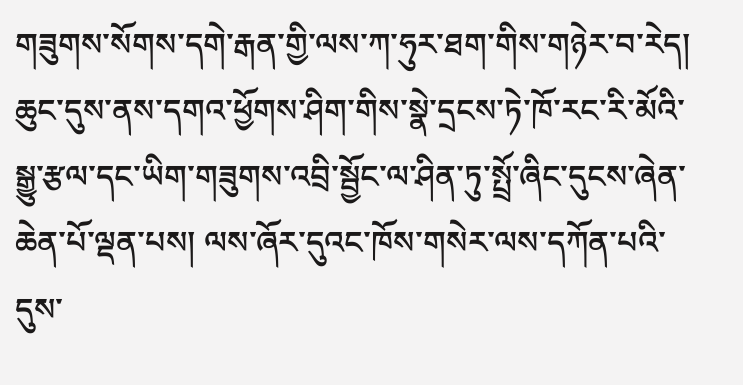གཟུགས་སོགས་དགེ་རྒན་གྱི་ལས་ཀ་ཧུར་ཐག་གིས་གཉེར་བ་རེད།
ཆུང་དུས་ནས་དགའ་ཕྱོགས་ཤིག་གིས་སྣེ་དྲངས་ཏེ་ཁོ་རང་རི་མོའི་སྒྱུ་རྩལ་དང་ཡིག་གཟུགས་འབྲི་སྦྱོང་ལ་ཤིན་ཏུ་སྤྲོ་ཞིང་དུངས་ཞེན་ཆེན་པོ་ལྡན་པས། ལས་ཞོར་དུའང་ཁོས་གསེར་ལས་དཀོན་པའི་དུས་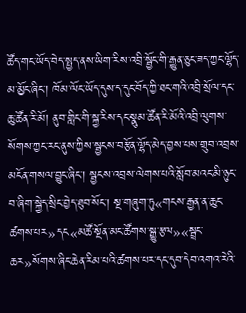ཚོད་གང་ཡོད་བེད་སྤྱད་ནས་ཡིག་རིས་འབྲི་སྦྱོང་གི་རྒྱུན་ཅུང་ཟད་ཀྱང་ལྷོད་མ་མྱོང་ཞིང་། ཁོམ་ལོང་ཡོད་དུས་ད་དུང་བོད་ཀྱི་ཐང་གའི་འབྲི་སྲོལ་དང་ཆུ་ཚོན་རི་མོ། ནུབ་གླིང་གི་སྐྱ་རིས་དང་སྣུམ་ཚོན་རི་མོའི་འབྲི་ལུགས་སོགས་ཀྱང་རང་ནུས་ཀྱིས་སྦྱངས་བརྩོན་ལྷོད་མེད་བྱས་པས་གྲུབ་འབྲས་མངོན་གསལ་བྱུང་ཞིང་། སྦྱངས་འབྲས་ལེགས་པའི་སློབ་མའང་མི་ཉུང་བ་ཞིག་སྐྱེད་སྲིང་བྱེད་ཐུབ་སོང་། སྔ་གཞུག་ཏུ«གངས་རྒྱན་ན་ཆུང་ཚགས་པར»དང«མཚོ་སྔོན་མང་ཚོགས་སྒྱུ་རྩལ»«སྦྲང་ཆར»སོགས་ཞིང་ཆེན་རིམ་པའི་ཚགས་པར་དང་དུབ་དེབ་འགའ་རེའི་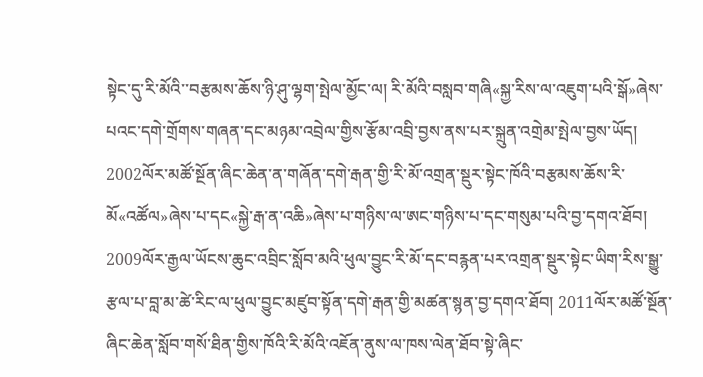སྟེང་དུ་རི་མོའི་་བརྩམས་ཆོས་ཉི་ཤུ་ལྷག་སྤེལ་མྱོང་ལ། རི་མོའི་བསླབ་གཞི«སྐྱ་རིས་ལ་འཇུག་པའི་སྒོ»ཞེས་པའང་དགེ་གྲོགས་གཞན་དང་མཉམ་འབྲེལ་གྱིས་རྩོམ་འབྲི་བྱས་ནས་པར་སྐྲུན་འགྲེམ་སྤེལ་བྱས་ཡོད།
2002ལོར་མཚོ་སྔོན་ཞིང་ཆེན་ན་གཞོན་དགེ་རྒན་གྱི་རི་མོ་འགྲན་སྡུར་སྟེང་ཁོའི་བརྩམས་ཆོས་རི་མོ«འཚོལ»ཞེས་པ་དང«སྐྱེ་རྒ་ན་འཆི»ཞེས་པ་གཉིས་ལ་ཨང་གཉིས་པ་དང་གསུམ་པའི་བྱ་དགའ་ཐོབ། 2009ལོར་རྒྱལ་ཡོངས་ཆུང་འབྲིང་སློབ་མའི་ཕུལ་བྱུང་རི་མོ་དང་བརྙན་པར་འགྲན་སྡུར་སྟེང་ཡིག་རིས་སྒྱུ་རྩལ་པ་བླ་མ་ཚེ་རིང་ལ་ཕུལ་བྱུང་མཛུབ་སྟོན་དགེ་རྒན་གྱི་མཚན་སྙན་བྱ་དགའ་ཐོབ། 2011ལོར་མཚོ་སྔོན་ཞིང་ཆེན་སློབ་གསོ་ཐིན་གྱིས་ཁོའི་རི་མོའི་འཇོན་ནུས་ལ་ཁས་ལེན་ཐོབ་སྟེ་ཞིང་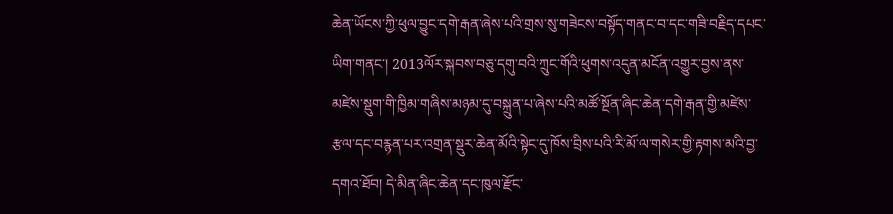ཆེན་ཡོངས་ཀྱི་ཕུལ་བྱུང་དགེ་རྒན་ཞེས་པའི་གྲས་སུ་གཟེངས་བསྟོད་གནང་བ་དང་གཟི་བརྗིད་དཔང་ཡིག་གནང་། 2013ལོར་སྐབས་བཅུ་དགུ་བའི་ཀྲུང་གོའི་ཕུགས་འདུན་མངོན་འགྱུར་བྱས་ནས་མཛེས་སྡུག་གི་ཁྱིམ་གཞིས་མཉམ་དུ་བསྐྲུན་པ་ཞེས་པའི་མཚོ་སྔོན་ཞིང་ཆེན་དགེ་རྒན་གྱི་མཛེས་རྩལ་དང་བརྙན་པར་འགྲན་སྡུར་ཆེན་མོའི་སྟེང་དུ་ཁོས་བྲིས་པའི་རི་མོ་ལ་གསེར་གྱི་རྟགས་མའི་བྱ་དགའ་ཐོབ། དེ་མིན་ཞིང་ཆེན་དང་ཁུལ་རྫོང་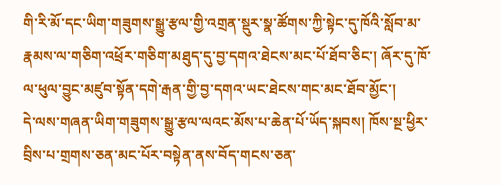གི་རི་མོ་དང་ཡིག་གཟུགས་སྒྱུ་རྩལ་གྱི་འགྲན་སྡུར་སྣ་ཚོགས་ཀྱི་སྟེང་དུ་ཁོའི་སློབ་མ་རྣམས་ལ་གཅིག་འཕྲོར་གཅིག་མཐུད་དུ་བྱ་དགའ་ཐེངས་མང་པོ་ཐོབ་ཅིང་། ཞོར་དུ་ཁོ་ལ་ཕུལ་བྱུང་མཛུབ་སྟོན་དགེ་རྒན་གྱི་བྱ་དགའ་ཡང་ཐེངས་གང་མང་ཐོབ་མྱོང་།
དེ་ལས་གཞན་ཡིག་གཟུགས་སྒྱུ་རྩལ་ལའང་མོས་པ་ཆེན་པོ་ཡོད་སྐབས། ཁོས་སྔ་ཕྱིར་བྲིས་པ་གྲགས་ཅན་མང་པོར་བསྟེན་ནས་བོད་གངས་ཅན་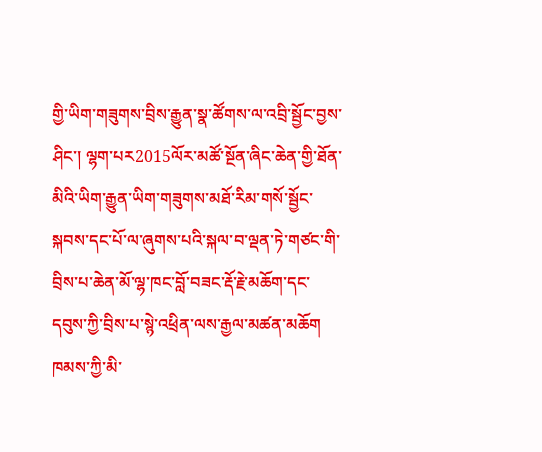གྱི་ཡིག་གཟུགས་བྲིས་རྒྱུན་སྣ་ཚོགས་ལ་འབྲི་སྦྱོང་བྱས་ཤིང་། ལྷག་པར2015ལོར་མཚོ་སྔོན་ཞིང་ཆེན་གྱི་ཐོན་མིའི་ཡིག་རྒྱུན་ཡིག་གཟུགས་མཐོ་རིམ་གསོ་སྦྱོང་སྐབས་དང་པོ་ལ་ཞུགས་པའི་སྐལ་བ་ལྡན་ཏེ་གཙང་གི་བྲིས་པ་ཆེན་མོ་ལྷ་ཁང་བློ་བཟང་རྡོ་རྗེ་མཆོག་དང་དབུས་ཀྱི་བྲིས་པ་སྙེ་འཕྲིན་ལས་རྒྱལ་མཚན་མཆོག ཁམས་ཀྱི་མི་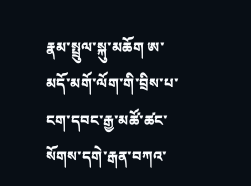རྣམ་སྤྲུལ་སྐུ་མཆོག ཨ་མདོ་མགོ་ལོག་གི་བྲིས་པ་ངག་དབང་རྒྱ་མཚོ་ཚང་སོགས་དགེ་རྒན་བཀའ་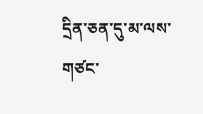དྲིན་ཅན་དུ་མ་ལས་གཙང་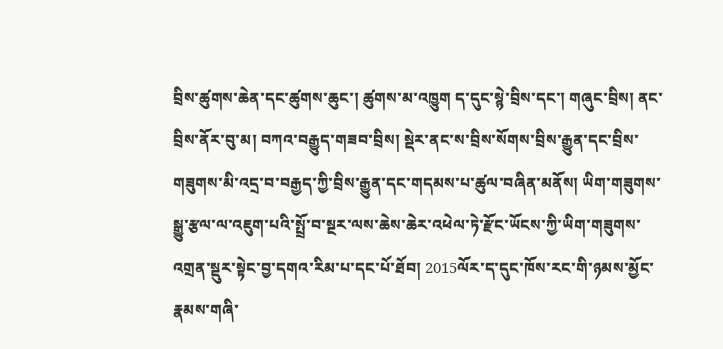བྲིས་ཚུགས་ཆེན་དང་ཚུགས་ཆུང་། ཚུགས་མ་འཁྱུག ད་དུང་སྙེ་བྲིས་དང་། གཞུང་བྲིས། ནང་བྲིས་ནོར་བུ་མ། བཀའ་བརྒྱུད་གཟབ་བྲིས། སྡེར་ནང་ས་བྲིས་སོགས་བྲིས་རྒྱུན་དང་བྲིས་གཟུགས་མི་འདྲ་བ་བརྒྱད་ཀྱི་བྲིས་རྒྱུན་དང་གདམས་པ་ཚུལ་བཞིན་མནོས། ཡིག་གཟུགས་སྒྱུ་རྩལ་ལ་འཇུག་པའི་སྤྲོ་བ་སྔར་ལས་ཆེས་ཆེར་འཕེལ་ཏེ་རྫོང་ཡོངས་ཀྱི་ཡིག་གཟུགས་འགྲན་སྡུར་སྟེང་བྱ་དགའ་རིམ་པ་དང་པོ་ཐོབ། 2015ལོར་ད་དུང་ཁོས་རང་གི་ཉམས་མྱོང་རྣམས་གཞི་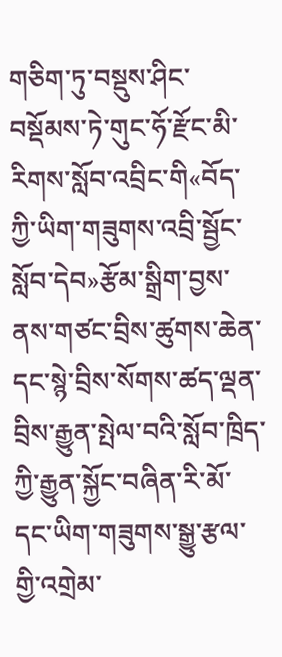གཅིག་ཏུ་བསྡུས་ཤིང་བསྡོམས་ཏེ་གུང་ཧོ་རྫོང་མི་རིགས་སློབ་འབྲིང་གི«བོད་ཀྱི་ཡིག་གཟུགས་འབྲི་སྦྱོང་སློབ་དེབ»རྩོམ་སྒྲིག་བྱས་ནས་གཙང་བྲིས་ཚུགས་ཆེན་དང་སྙེ་བྲིས་སོགས་ཚད་ལྡན་བྲིས་རྒྱུན་སྤེལ་བའི་སློབ་ཁྲིད་ཀྱི་རྒྱུན་སྐྱོང་བཞིན་རི་མོ་དང་ཡིག་གཟུགས་སྒྱུ་རྩལ་གྱི་འགྲེམ་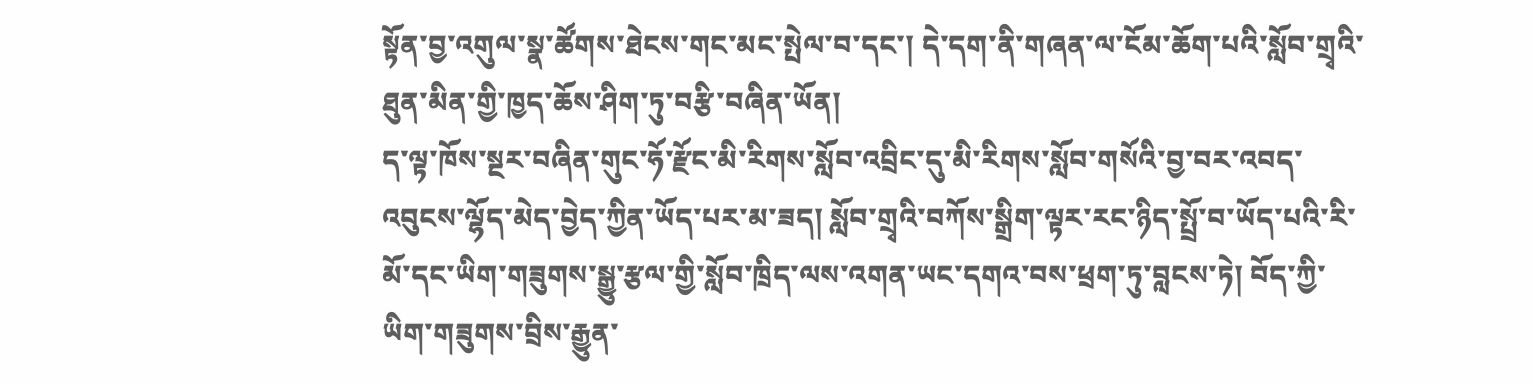སྟོན་བྱ་འགུལ་སྣ་ཚོགས་ཐེངས་གང་མང་སྤེལ་བ་དང་། དེ་དག་ནི་གཞན་ལ་ངོམ་ཆོག་པའི་སློབ་གྲྭའི་ཐུན་མིན་གྱི་ཁྱད་ཆོས་ཤིག་ཏུ་བརྩི་བཞིན་ཡོན།
ད་ལྟ་ཁོས་སྔར་བཞིན་གུང་ཧོ་རྫོང་མི་རིགས་སློབ་འབྲིང་དུ་མི་རིགས་སློབ་གསོའི་བྱ་བར་འབད་འབུངས་ལྷོད་མེད་བྱེད་ཀྱིན་ཡོད་པར་མ་ཟད། སློབ་གྲྭའི་བཀོས་སྒྲིག་ལྟར་རང་ཉིད་སྤྲོ་བ་ཡོད་པའི་རི་མོ་དང་ཡིག་གཟུགས་སྒྱུ་རྩལ་གྱི་སློབ་ཁྲིད་ལས་འགན་ཡང་དགའ་བས་ཕྲག་ཏུ་བླངས་ཏེ། བོད་ཀྱི་ཡིག་གཟུགས་བྲིས་རྒྱུན་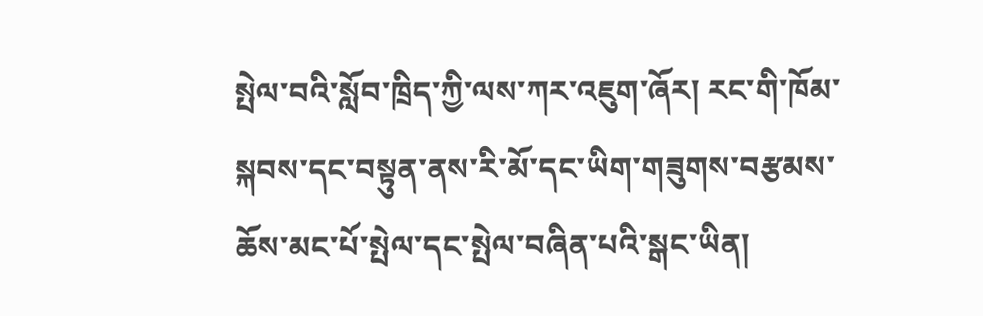སྤེལ་བའི་སློབ་ཁྲིད་ཀྱི་ལས་ཀར་འཇུག་ཞོར། རང་གི་ཁོམ་སྐབས་དང་བསྟུན་ནས་རི་མོ་དང་ཡིག་གཟུགས་བརྩམས་ཆོས་མང་པོ་སྤེལ་དང་སྤེལ་བཞིན་པའི་སྒང་ཡིན།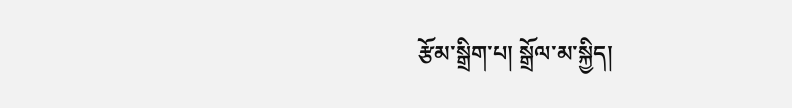རྩོམ་སྒྲིག་པ། སྒྲོལ་མ་སྐྱིད།